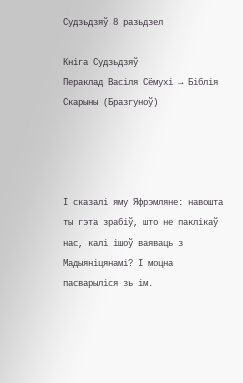Судзьдзяў 8 разьдзел

Кніга Судзьдзяў
Пераклад Васіля Сёмухі → Біблія Скарыны (Бразгуноў)




І сказалі яму Яфрэмляне: навошта ты гэта зрабіў, што не паклікаў нас, калі ішоў ваяваць з Мадыяніцянамі? І моцна пасварыліся зь ім.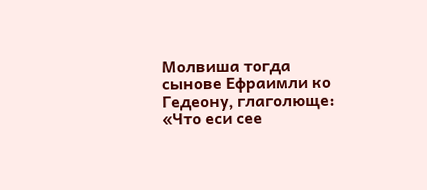Молвиша тогда сынове Ефраимли ко Гедеону, глаголюще: «Что еси сее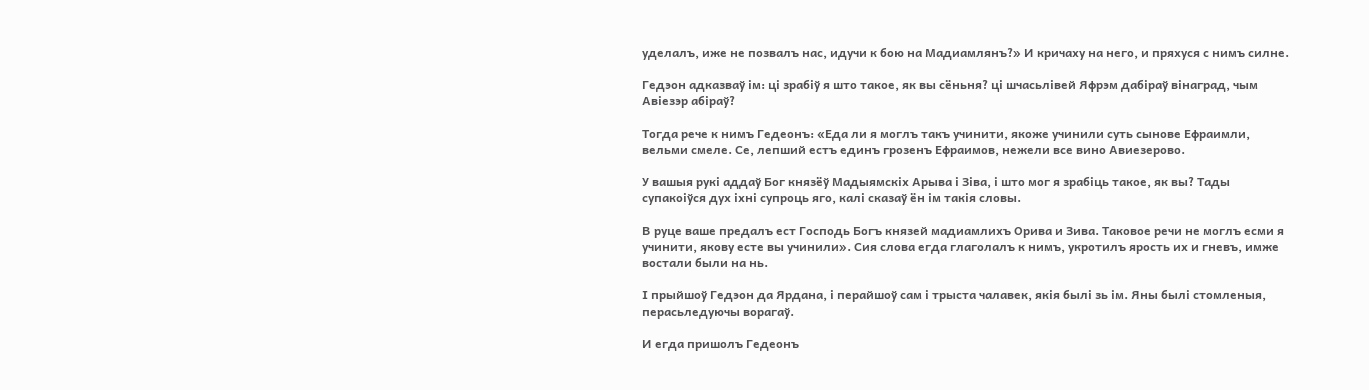уделалъ, иже не позвалъ нас, идучи к бою на Мадиамлянъ?» И кричаху на него, и пряхуся с нимъ силне.

Гедэон адказваў ім: ці зрабіў я што такое, як вы сёньня? ці шчасьлівей Яфрэм дабіраў вінаград, чым Авіезэр абіраў?

Тогда рече к нимъ Гедеонъ: «Еда ли я моглъ такъ учинити, якоже учинили суть сынове Ефраимли, вельми смеле. Се, лепший естъ единъ грозенъ Ефраимов, нежели все вино Авиезерово.

У вашыя рукі аддаў Бог князёў Мадыямскіх Арыва і Зіва, і што мог я зрабіць такое, як вы? Тады супакоіўся дух іхні супроць яго, калі сказаў ён ім такія словы.

В руце ваше предалъ ест Господь Богъ князей мадиамлихъ Орива и Зива. Таковое речи не моглъ есми я учинити, якову есте вы учинили». Сия слова егда глаголалъ к нимъ, укротилъ ярость их и гневъ, имже востали были на нь.

І прыйшоў Гедэон да Ярдана, і перайшоў сам і трыста чалавек, якія былі зь ім. Яны былі стомленыя, перасьледуючы ворагаў.

И егда пришолъ Гедеонъ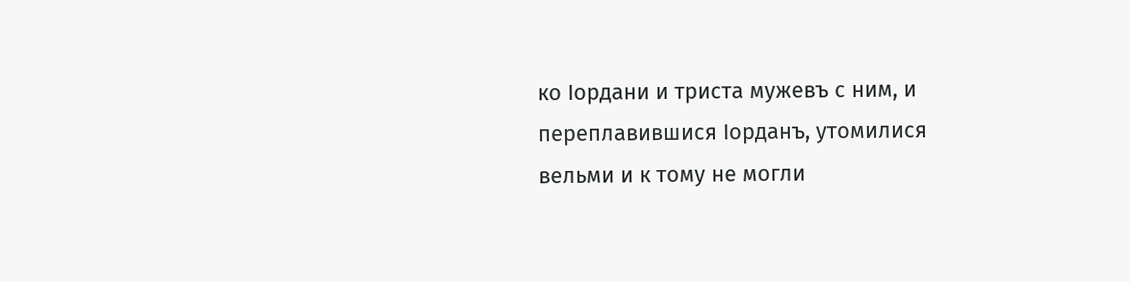ко Іордани и триста мужевъ с ним, и переплавившися Іорданъ, утомилися вельми и к тому не могли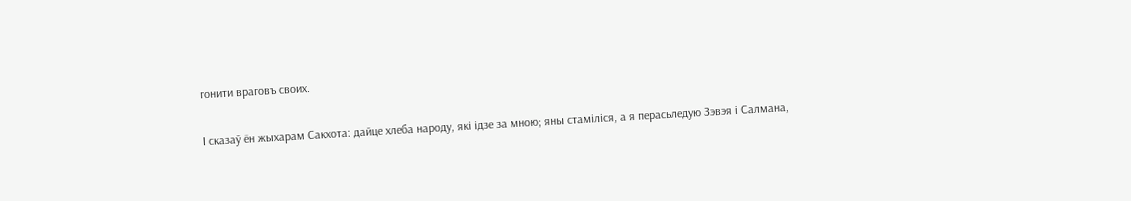гонити враговъ своих.

І сказаў ён жыхарам Сакхота: дайце хлеба народу, які ідзе за мною; яны стаміліся, а я перасьледую Зэвэя і Салмана,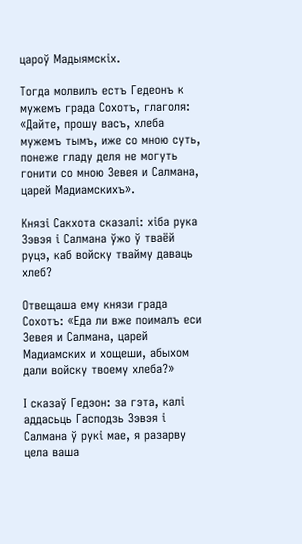цароў Мадыямскіх.

Тогда молвилъ естъ Гедеонъ к мужемъ града Сохотъ, глаголя: «Дайте, прошу васъ, хлеба мужемъ тымъ, иже со мною суть, понеже гладу деля не могуть гонити со мною Зевея и Салмана, царей Мадиамскихъ».

Князі Сакхота сказалі: хіба рука Зэвэя і Салмана ўжо ў тваёй руцэ, каб войску твайму даваць хлеб?

Отвещаша ему князи града Сохотъ: «Еда ли вже поималъ еси Зевея и Салмана, царей Мадиамских и хощеши, абыхом дали войску твоему хлеба?»

І сказаў Гедэон: за гэта, калі аддасьць Гасподзь Зэвэя і Салмана ў рукі мае, я разарву цела ваша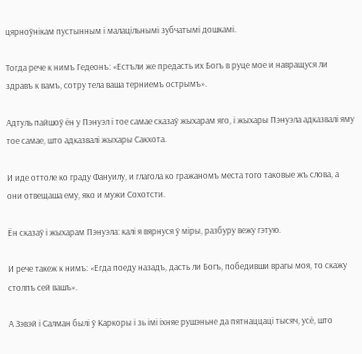цярноўнікам пустынным і малацільнымі зубчатымі дошкамі.

Тогда рече к нимъ Гедеонъ: «Естъли же предасть их Богъ в руце мое и навращуся ли здравъ к вамъ, сотру тела ваша терниемъ острымъ».

Адтуль пайшоў ён у Пэнуэл і тое самае сказаў жыхарам яго, і жыхары Пэнуэла адказвалі яму тое самае, што адказвалі жыхары Сакхота.

И иде оттоле ко граду Фануилу, и глагола ко гражаномъ места того таковые жъ слова, а они отвещаша ему, яко и мужи Сохотсти.

Ён сказаў і жыхарам Пэнуэла: калі я вярнуся ў міры, разбуру вежу гэтую.

И рече такеж к нимъ: «Егда поеду назадъ, дасть ли Богъ, победивши врагы моя, то скажу столпъ сей вашъ».

А Зэвэй і Салман былі ў Каркоры і зь імі іхняе рушэньне да пятнаццаці тысяч, усё, што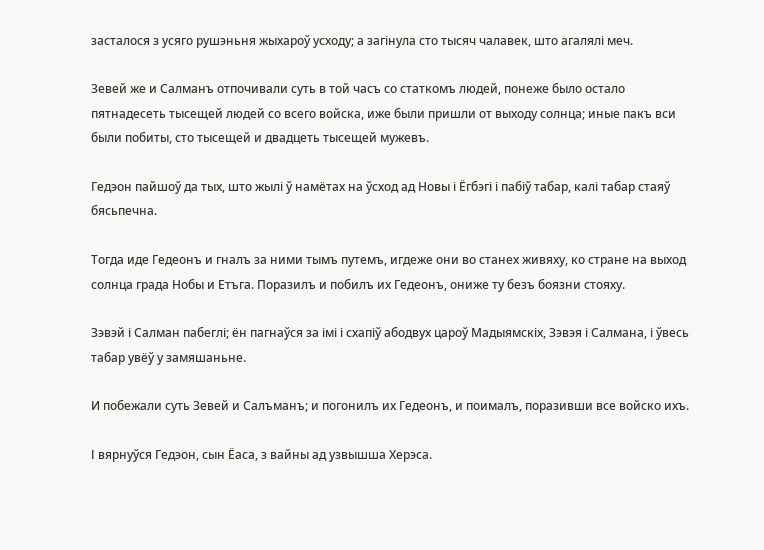засталося з усяго рушэньня жыхароў усходу; а загінула сто тысяч чалавек, што агалялі меч.

Зевей же и Салманъ отпочивали суть в той часъ со статкомъ людей, понеже было остало пятнадесеть тысещей людей со всего войска, иже были пришли от выходу солнца; иные пакъ вси были побиты, сто тысещей и двадцеть тысещей мужевъ.

Гедэон пайшоў да тых, што жылі ў намётах на ўсход ад Новы і Ёгбэгі і пабіў табар, калі табар стаяў бясьпечна.

Тогда иде Гедеонъ и гналъ за ними тымъ путемъ, игдеже они во станех живяху, ко стране на выход солнца града Нобы и Етъга. Поразилъ и побилъ их Гедеонъ, ониже ту безъ боязни стояху.

Зэвэй і Салман пабеглі; ён пагнаўся за імі і схапіў абодвух цароў Мадыямскіх, Зэвэя і Салмана, і ўвесь табар увёў у замяшаньне.

И побежали суть Зевей и Салъманъ; и погонилъ их Гедеонъ, и поималъ, поразивши все войско ихъ.

І вярнуўся Гедэон, сын Ёаса, з вайны ад узвышша Херэса.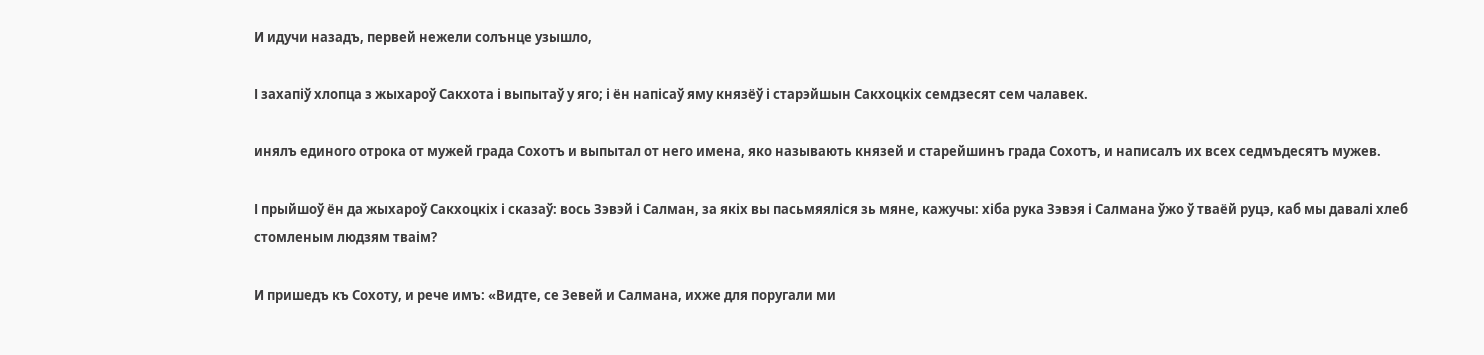И идучи назадъ, первей нежели солънце узышло,

І захапіў хлопца з жыхароў Сакхота і выпытаў у яго; і ён напісаў яму князёў і старэйшын Сакхоцкіх семдзесят сем чалавек.

инялъ единого отрока от мужей града Сохотъ и выпытал от него имена, яко называють князей и старейшинъ града Сохотъ, и написалъ их всех седмъдесятъ мужев.

І прыйшоў ён да жыхароў Сакхоцкіх і сказаў: вось Зэвэй і Салман, за якіх вы пасьмяяліся зь мяне, кажучы: хіба рука Зэвэя і Салмана ўжо ў тваёй руцэ, каб мы давалі хлеб стомленым людзям тваім?

И пришедъ къ Сохоту, и рече имъ: «Видте, се Зевей и Салмана, ихже для поругали ми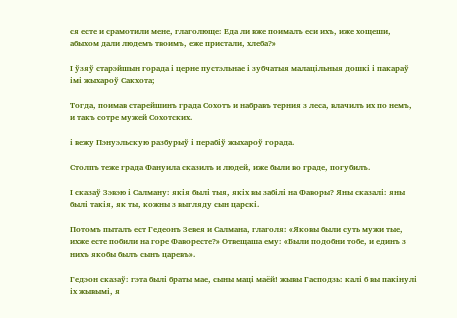ся есте и срамотили мене, глаголюще: Еда ли вже поималъ еси ихъ, иже хощеши, абыхом дали людемъ твоимъ, еже пристали, хлеба?»

І ўзяў старэйшын горада і церне пустэльнае і зубчатыя малацільныя дошкі і пакараў імі жыхароў Сакхота;

Тогда, поимав старейшинъ града Сохотъ и набравъ терния з леса, влачилъ их по немъ, и такъ сотре мужей Сохотских.

і вежу Пэнуэльскую разбурыў і перабіў жыхароў горада.

Столпъ теже града Фануила сказилъ и людей, иже были во граде, погубилъ.

І сказаў Зэвэю і Салману: якія былі тыя, якіх вы забілі на Фаворы? Яны сказалі: яны былі такія, як ты, кожны з выгляду сын царскі.

Потомъ пыталъ ест Гедеонъ Зевея и Салмана, глаголя: «Яковы были суть мужи тые, ихже есте побили на горе Фаворесте?» Отвещаша ему: «Были подобни тобе, и единъ з нихъ якобы былъ сынъ царевъ».

Гедэон сказаў: гэта былі браты мае, сыны маці маёй! жывы Гасподзь: калі б вы пакінулі іх жывымі, я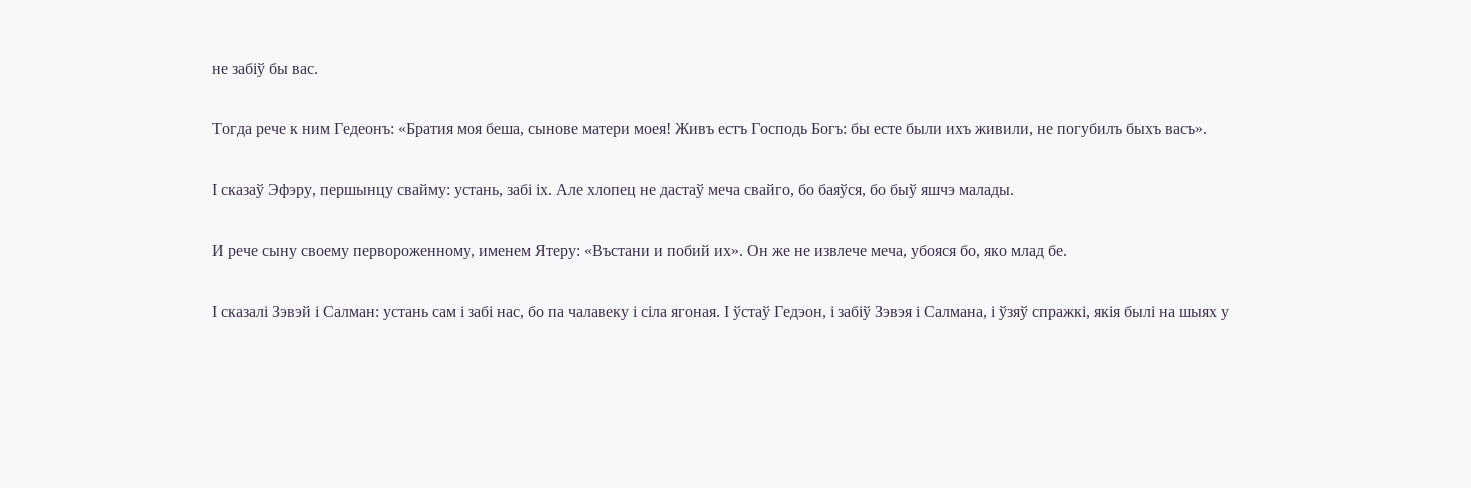не забіў бы вас.

Тогда рече к ним Гедеонъ: «Братия моя беша, сынове матери моея! Живъ естъ Господь Богъ: бы есте были ихъ живили, не погубилъ быхъ васъ».

І сказаў Эфэру, першынцу свайму: устань, забі іх. Але хлопец не дастаў меча свайго, бо баяўся, бо быў яшчэ малады.

И рече сыну своему первороженному, именем Ятеру: «Въстани и побий их». Он же не извлече меча, убояся бо, яко млад бе.

І сказалі Зэвэй і Салман: устань сам і забі нас, бо па чалавеку і сіла ягоная. І ўстаў Гедэон, і забіў Зэвэя і Салмана, і ўзяў спражкі, якія былі на шыях у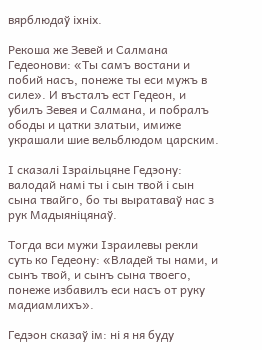вярблюдаў іхніх.

Рекоша же Зевей и Салмана Гедеонови: «Ты самъ востани и побий насъ, понеже ты еси мужъ в силе». И въсталъ ест Гедеон, и убилъ Зевея и Салмана, и побралъ ободы и цатки златыи, имиже украшали шие вельблюдом царским.

І сказалі Ізраільцяне Гедэону: валодай намі ты і сын твой і сын сына твайго, бо ты выратаваў нас з рук Мадыяніцянаў.

Тогда вси мужи Ізраилевы рекли суть ко Гедеону: «Владей ты нами, и сынъ твой, и сынъ сына твоего, понеже избавилъ еси насъ от руку мадиамлихъ».

Гедэон сказаў ім: ні я ня буду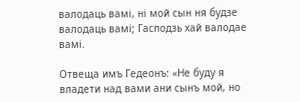валодаць вамі, ні мой сын ня будзе валодаць вамі; Гасподзь хай валодае вамі.

Отвеща имъ Гедеонъ: «Не буду я владети над вами ани сынъ мой, но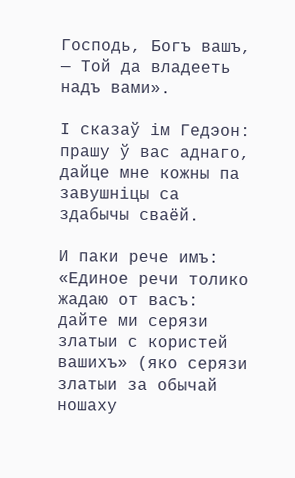Господь, Богъ вашъ, — Той да владееть надъ вами».

І сказаў ім Гедэон: прашу ў вас аднаго, дайце мне кожны па завушніцы са здабычы сваёй.

И паки рече имъ: «Единое речи толико жадаю от васъ: дайте ми серязи златыи с користей вашихъ» (яко серязи златыи за обычай ношаху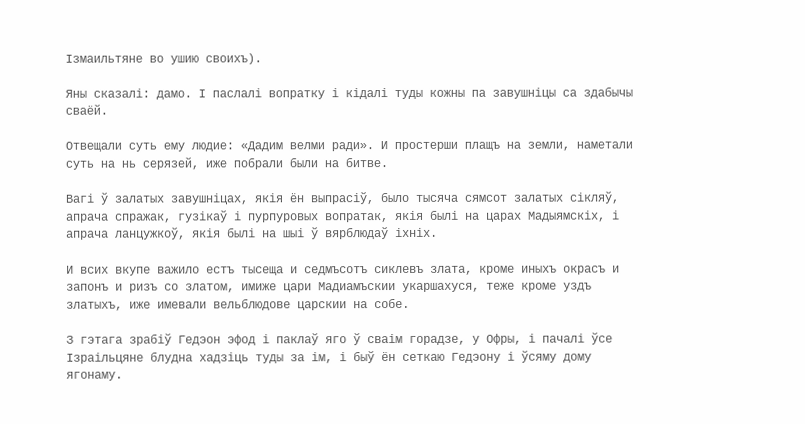Ізмаильтяне во ушию своихъ).

Яны сказалі: дамо. І паслалі вопратку і кідалі туды кожны па завушніцы са здабычы сваёй.

Отвещали суть ему людие: «Дадим велми ради». И простерши плащъ на земли, наметали суть на нь серязей, иже побрали были на битве.

Вагі ў залатых завушніцах, якія ён выпрасіў, было тысяча сямсот залатых сікляў, апрача спражак, гузікаў і пурпуровых вопратак, якія былі на царах Мадыямскіх, і апрача ланцужкоў, якія былі на шыі ў вярблюдаў іхніх.

И всих вкупе важило естъ тысеща и седмъсотъ сиклевъ злата, кроме иныхъ окрасъ и запонъ и ризъ со златом, имиже цари Мадиамъскии укаршахуся, теже кроме уздъ златыхъ, иже имевали вельблюдове царскии на собе.

З гэтага зрабіў Гедэон эфод і паклаў яго ў сваім горадзе, у Офры, і пачалі ўсе Ізраільцяне блудна хадзіць туды за ім, і быў ён сеткаю Гедэону і ўсяму дому ягонаму.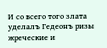И со всего того злата уделалъ Гедеонъ ризы жреческие и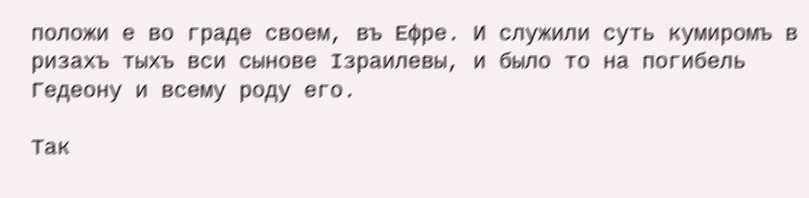положи е во граде своем, въ Ефре. И служили суть кумиромъ в ризахъ тыхъ вси сынове Ізраилевы, и было то на погибель Гедеону и всему роду его.

Так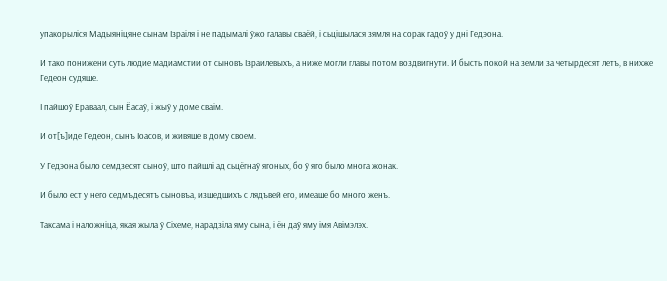упакорыліся Мадыяніцяне сынам Ізраіля і не падымалі ўжо галавы сваёй, і сьцішылася зямля на сорак гадоў у дні Гедэона.

И тако понижени суть людие мадиамстии от сыновъ Ізраилевыхъ, а ниже могли главы потом воздвигнути. И бысть покой на земли за четырдесят летъ, в нихже Гедеон судяше.

І пайшоў Ераваал, сын Ёасаў, і жыў у доме сваім.

И от[ъ]иде Гедеон, сынъ Іоасов, и живяше в дому своем.

У Гедэона было семдзесят сыноў, што пайшлі ад сьцёгнаў ягоных, бо ў яго было многа жонак.

И было ест у него седмъдесятъ сыновъa, изшедшихъ с лядъвей его, имеаше бо много женъ.

Таксама і наложніца, якая жыла ў Сіхеме, нарадзіла яму сына, і ён даў яму імя Авімэлэх.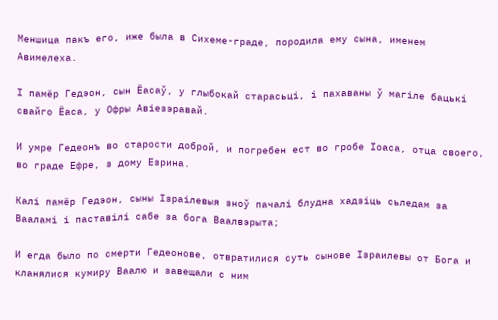Меншица пакъ его, иже была в Сихеме-граде, породила ему сына, именем Авимелеха.

І памёр Гедэон, сын Ёасаў, у глыбокай старасьці, і пахаваны ў магіле бацькі свайго Ёаса, у Офры Авіезэравай.

И умре Гедеонъ во старости доброй, и погребен ест во гробе Іоаса, отца своего, во граде Ефре, з дому Езрина.

Калі памёр Гедэон, сыны Ізраілевыя зноў пачалі блудна хадзіць сьледам за Вааламі і паставілі сабе за бога Ваалвэрыта;

И егда было по смерти Гедеонове, отвратилися суть сынове Ізраилевы от Бога и кланялися кумиру Ваалю и завещали с ним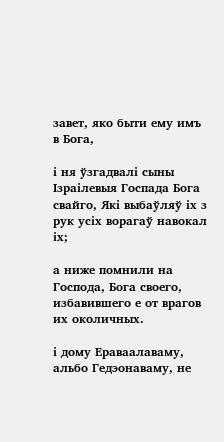завет, яко быти ему имъ в Бога,

і ня ўзгадвалі сыны Ізраілевыя Госпада Бога свайго, Які выбаўляў іх з рук усіх ворагаў навокал іх;

а ниже помнили на Господа, Бога своего, избавившего е от врагов их околичных.

і дому Ераваалаваму, альбо Гедэонаваму, не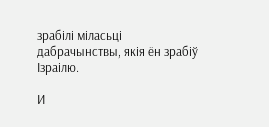зрабілі міласьці дабрачынствы, якія ён зрабіў Ізраілю.

И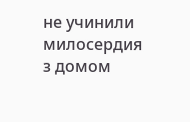не учинили милосердия з домом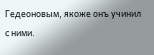Гедеоновым, якоже онъ учинил с ними.